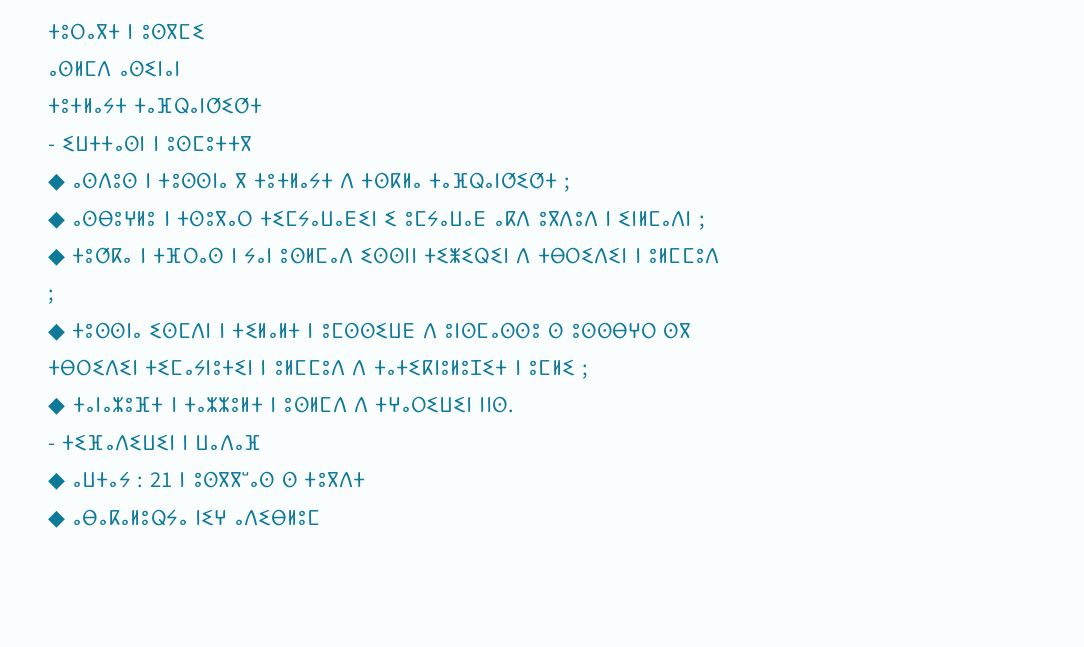ⵜⵓⵔⴰⴳⵜ ⵏ ⵓⵙⴳⵎⵉ
ⴰⵙⵍⵎⴷ ⴰⵙⵉⵏⴰⵏ
ⵜⵓⵜⵍⴰⵢⵜ ⵜⴰⴼⵕⴰⵏⵚⵉⵚⵜ
- ⵉⵡⵜⵜⴰⵙⵏ ⵏ ⵓⵙⵎⵓⵜⵜⴳ
◆ ⴰⵙⴷⵓⵙ ⵏ ⵜⵓⵙⵙⵏⴰ ⴳ ⵜⵓⵜⵍⴰⵢⵜ ⴷ ⵜⵙⴽⵍⴰ ⵜⴰⴼⵕⴰⵏⵚⵉⵚⵜ ;
◆ ⴰⵙⴱⵓⵖⵍⵓ ⵏ ⵜⵙⵓⴳⴰⵔ ⵜⵉⵎⵢⴰⵡⴰⴹⵉⵏ ⵉ ⵓⵎⵢⴰⵡⴰⴹ ⴰⴽⴷ ⵓⴳⴷⵓⴷ ⵏ ⵉⵏⵍⵎⴰⴷⵏ ;
◆ ⵜⵓⵚⴽⴰ ⵏ ⵜⴼⵔⴰⵙ ⵏ ⵢⴰⵏ ⵓⵙⵍⵎⴰⴷ ⵉⵙⵙⵏⵏ ⵜⵉⵥⵉⵕⵉⵏ ⴷ ⵜⴱⵔⵉⴷⵉⵏ ⵏ ⵓⵍⵎⵎⵓⴷ ;
◆ ⵜⵓⵙⵙⵏⴰ ⵉⵙⵎⴷⵏ ⵏ ⵜⵉⵍⴰⵍⵜ ⵏ ⵓⵎⵙⵙⵉⵡⴹ ⴷ ⵓⵏⵙⵎⴰⵙⵙⵓ ⵙ ⵓⵙⵙⴱⵖⵔ ⵙⴳ ⵜⴱⵔⵉⴷⵉⵏ ⵜⵉⵎⴰⵢⵏⵓⵜⵉⵏ ⵏ ⵓⵍⵎⵎⵓⴷ ⴷ ⵜⴰⵜⵉⴽⵏⵓⵍⵓⵊⵉⵜ ⵏ ⵓⵎⵍⵉ ;
◆ ⵜⴰⵏⴰⵣⵓⴼⵜ ⵏ ⵜⴰⵣⵣⵓⵍⵜ ⵏ ⵓⵙⵍⵎⴷ ⴷ ⵜⵖⴰⵔⵉⵡⵉⵏ ⵏⵏⵙ.
- ⵜⵉⴼⴰⴷⵉⵡⵉⵏ ⵏ ⵡⴰⴷⴰⴼ
◆ ⴰⵡⵜⴰⵢ : 21 ⵏ ⵓⵙⴳⴳⵯⴰⵙ ⵙ ⵜⵓⴳⴷⵜ
◆ ⴰⴱⴰⴽⴰⵍⵓⵕⵢⴰ ⵏⵉⵖ ⴰⴷⵉⴱⵍⵓⵎ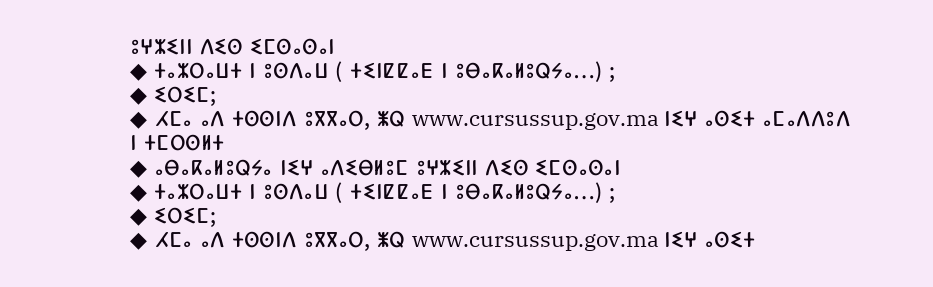ⵓⵖⵣⵉⵏⵏ ⴷⵉⵙ ⵉⵎⵙⴰⵙⴰⵏ
◆ ⵜⴰⵣⵔⴰⵡⵜ ⵏ ⵓⵙⴷⴰⵡ ( ⵜⵉⵏⵇⵇⴰⴹ ⵏ ⵓⴱⴰⴽⴰⵍⵓⵕⵢⴰ…) ;
◆ ⵉⵔⵉⵎ;
◆ ⵃⵎⴰ ⴰⴷ ⵜⵙⵙⵏⴷ ⵓⴳⴳⴰⵔ, ⵥⵕ www.cursussup.gov.ma ⵏⵉⵖ ⴰⵙⵉⵜ ⴰⵎⴰⴷⴷⵓⴷ ⵏ ⵜⵎⵔⵙⵍⵜ
◆ ⴰⴱⴰⴽⴰⵍⵓⵕⵢⴰ ⵏⵉⵖ ⴰⴷⵉⴱⵍⵓⵎ ⵓⵖⵣⵉⵏⵏ ⴷⵉⵙ ⵉⵎⵙⴰⵙⴰⵏ
◆ ⵜⴰⵣⵔⴰⵡⵜ ⵏ ⵓⵙⴷⴰⵡ ( ⵜⵉⵏⵇⵇⴰⴹ ⵏ ⵓⴱⴰⴽⴰⵍⵓⵕⵢⴰ…) ;
◆ ⵉⵔⵉⵎ;
◆ ⵃⵎⴰ ⴰⴷ ⵜⵙⵙⵏⴷ ⵓⴳⴳⴰⵔ, ⵥⵕ www.cursussup.gov.ma ⵏⵉⵖ ⴰⵙⵉⵜ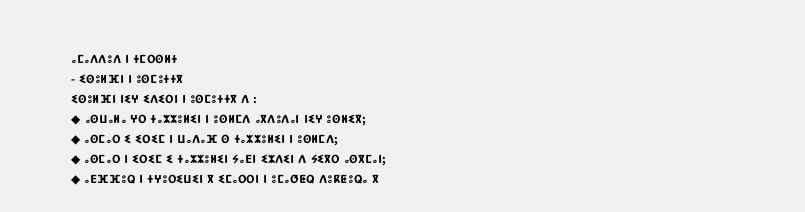ⴰⵎⴰⴷⴷⵓⴷ ⵏ ⵜⵎⵔⵙⵍⵜ
- ⵉⵙⵓⵍⴼⵏ ⵏ ⵓⵙⵎⵓⵜⵜⴳ
ⵉⵙⵓⵍⴼⵏ ⵏⵉⵖ ⵉⴷⵉⵔⵏ ⵏ ⵓⵙⵎⵓⵜⵜⴳ ⴷ :
◆ ⴰⵙⵡⴰⵍⴰ ⵖⵔ ⵜⴰⵣⵣⵓⵍⵉⵏ ⵏ ⵓⵙⵍⵎⴷ ⴰⴳⴷⵓⴷⴰⵏ ⵏⵉⵖ ⵓⵙⵍⵉⴳ;
◆ ⴰⵙⵎⴰⵔ ⵉ ⵉⵔⵉⵎ ⵏ ⵡⴰⴷⴰⴼ ⵙ ⵜⴰⵣⵣⵓⵍⵉⵏ ⵏ ⵓⵙⵍⵎⴷ;
◆ ⴰⵙⵎⴰⵔ ⵏ ⵉⵔⵉⵎ ⵉ ⵜⴰⵣⵣⵓⵍⵉⵏ ⵢⴰⴹⵏ ⵉⵣⴷⵉⵏ ⴷ ⵢⵉⴳⵔ ⴰⵙⴳⵎⴰⵏ;
◆ ⴰⴹⴼⴼⵓⵕ ⵏ ⵜⵖⵓⵔⵉⵡⵉⵏ ⴳ ⵉⵎⴰⵔⵔⵏ ⵏ ⵓⵎⴰⵚⵟⵕ ⴷⵓⴽⵟⵓⵕⴰ ⴳ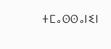ⵜⵎⴰⵙⵙⴰⵏⵉⵏ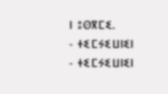ⵏ ⵓⵙⴳⵎⵉ.
- ⵜⵉⵎⵢⵉⵡⵏⵉⵏ
- ⵜⵉⵎⵢⵉⵡⵏⵉⵏ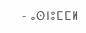- ⴰⵙⵏⵓⵎⵎⵍ